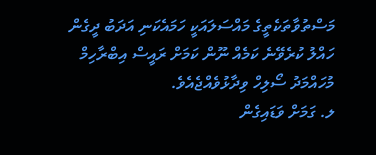މަސްތުވާތަކެތީގެ މައްސަލައަކީ ހަމައެކަނި އަދަބު ދީގެން ހައްލު ކުރެވޭނެ ކަމެއް ނޫން ކަމަށް ރައީސް އިބްރާހިމް މުހައްމަދު ސޯލިހް ވިދާޅުވެއްޖެއެވެ.
ލ. ގަމަށް ވަޑައިގެން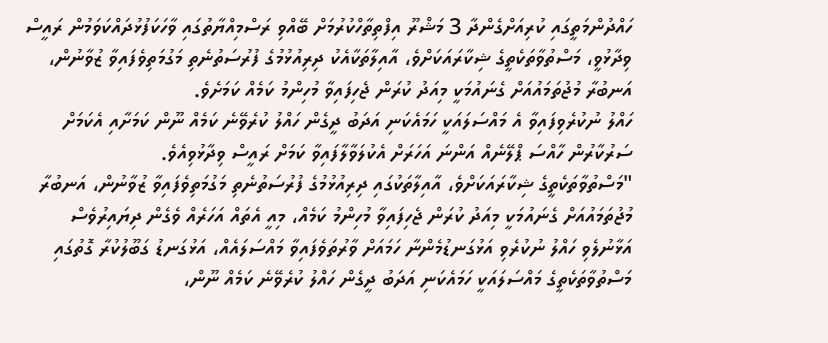ހައްދުންމަތީގައި ކުރިއަށްގެންދާ 3 މަޝްރޫ އިފްތިތާހްކުރުމަށް ބޭއްވި ރަސްމިއްޔާތުގައި ވާހަކަފުޅުދައްކަވަމުން ރައީސް ވިދާޅުވީ، މަސްތުވާތަކެތީގެ ޝިކާރައަކަށްވެ، އާއިލާތަކާއެކު ދިރިއުޅުމުގެ ފުރުސަތުނެތި މަގުމަތިވެފައިވާ ޒުވާނުން، އަނބުރާ މުޖުތަމައުއަށް ގެނައުމަކީ މިއަދު ކުރަން ޖެހިފައިވާ މުހިންމު ކަމެއް ކަމަށެވެ.
ހައްލު ނުކުރެވިފައިވާ އެ މައްސަލައަކީ ހަމައެކަނި އަދަބު ދީގެން ހައްލު ކުރެވޭނެ ކަމެއް ނޫން ކަމަށާއި އެކަމަށް ސަރުކާރުން ހާއްސަ ޕްލޭނެއް އަންނަ އަހަރަށް އެކުލަވާލާފައިވާ ކަމަށް ރައީސް ވިދާޅުވިއެވެ.
"މަސްތުވާތަކެތީގެ ޝިކާރައަކަށްވެ، އާއިލާތަކުގައި ދިރިއުޅުމުގެ ފުރުސަތުނެތި މަގުމަތިވެފައިވާ ޒުވާނުން، އަނބުރާ މުޖުތަމައުއަށް ގެނައުމަކީ މިއަދު ކުރަން ޖެހިފައިވާ މުހިންމު ކަމެއް، މިއީ އެތައް އަހަރެއް ވެގެން ދިޔައިރުވެސް އަޅާނުލެވި ހައްލު ނުކުރެވި އަޅުގަނޑުމެންނާ ހަމައަށް ވާރުތަވެފައިވާ މައްސަލައެއް، އަޅުގަނޑު ގަބޫލުކުރާ ގޮތުގައި މަސްތުވާތަކެތީގެ މައްސަލައަކީ ހަމައެކަނި އަދަބު ދީގެން ހައްލު ކުރެވޭނެ ކަމެއް ނޫން،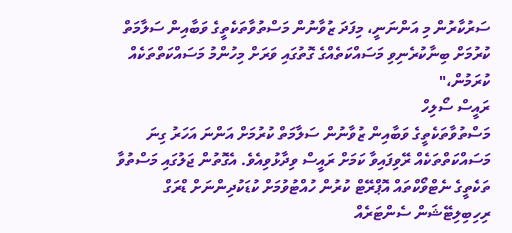ސަރުކާރުން މި އަންނަނީ، މިފަދަ ޒުވާނުން މަސްތުވާތަކެތީގެ ވަބާއިން ސަލާމަތް ކުރުމަށް ބިނާކުރެނިވި މަސައްކަތެއްގެ ގޮތުގައި ވަރަށް މިހުންމު މަސައްކަތްތަކެއް ކުރަމުން،"
ރައީސް ސޯލިހް
މަސްތުވާތަކެތީގެ ވަބާއިން ޒުވާނުން ސަލާމަތް ކުރުމަށް އަންނަ އަހަރު ގިނަ މަސައްކަތްތަކެއް ރޭވިފައިވާ ކަމަށް ރައީސް ވިދާޅުވިއެވެ. އެގޮތުން ޖަލުގައި މަސްތުވާ ތަކެތީގެ ނެޓްވޯކްތައް އޮޕްރޭޓް ކުރުން ހުއްޓުވުމަށް ކުޑަކުދިންނަށް ޑްރަގް ރިހިބިލިޓޭޝަން ސެންޓަރެއް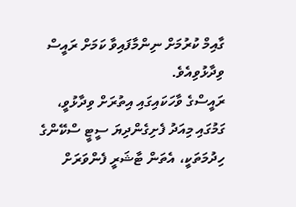ގާއިމް ކުރުމަށް ނިންމާފައިވާ ކަމަށް ރައީސް ވިދާޅުވިއެވެ.
ރައީސްގެ ވާހަކައިގައި އިތުރަށް ވިދާޅުވީ، ގަމުގައި މިއަދު ފެށިގެންދިޔަ ސީޓީ ސްކޭންގެ ހިދުމަތަކީ، އެތަން ޓާޝަރީ ފެންވަރަށް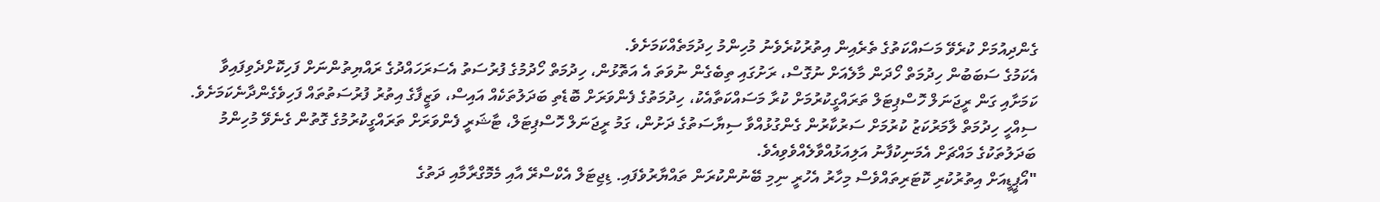ގެންދިއުމަށް ކުރެވޭ މަސައްކަތުގެ ތެރެއިން އިތުރުކުރެވެނު މުހިންމު ހިދުމަތެއްކަމަށެވެ.
އެކަމުގެ ސަބަބުން ހިދުމަތް ހޯދަން މާލެއަށް ނުގޮސް، ރަށުގައި ތިބެގެން ނުވަތަ އެ އަތޮޅުން، ހިދުމަތް ހޯދުމުގެ ފުރުސަތު އެސަރަހައްދުގެ ރައްޔިތުންނަށް ފަހިކޮށްދެވިފައިވާ ކަމަށާއި ގަން ރީޖަނަލް ހޮސްޕިޓަލް ތަރައްގީކުރުމަށް ކުރާ މަސައްކަތާއެކު، ހިދުމަތުގެ ފެންވަރަށް ބޮޑެތި ބަދަލުތަކެއް އައިސް، ވަޒީފާގެ އިތުރު ފުރުސަތުތައް ފަހިވެގެންދާނެކަމަށެވެ.
ސިއްހީ ހިދުމަތް ލާމަރުކަޒު ކުރުމަށް ސަރުކާރުން ގެންގުޅުއްވާ ސިޔާސަތުގެ ދަށުން، ގަމު ރީޖަނަލް ހޮސްޕިޓަލް، ޓާޝަރީ ފެންވަރަށް ތަރައްގީކުރުމުގެ ގޮތުން ގެނެވޭ މުހިންމު ބަދަލުތަކުގެ މައްޗަށް އެމަނިކުފާނު އަލިއަޅުއްވާލެއްވެވިއެވެ.
"އޯޕީޑީއަށް އިތުރުކުރި ކޮޓަރިތައްވެސް މިހާރު އެހުރީ ނިމި ބޭނުންކުރަން ތައްޔާރުވެފައި. ޑިޖިޓަލް އެކްސްރޭ އާއި މެމޮގްރާމާއި ދަތުގެ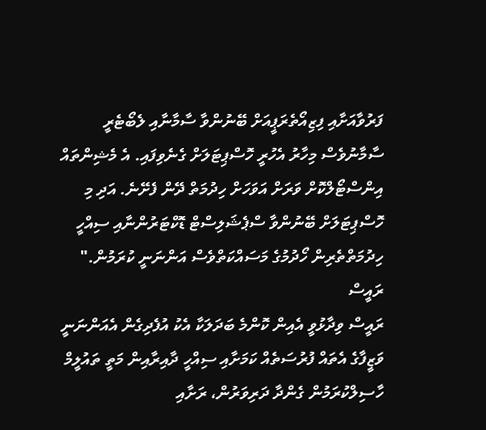ފަރުވާއަށާއި ފިޒިއޯތެރަޕީއަށް ބޭނުންވާ ސާމާނާއި ލެބޯޓެރީ ސާމާނުވެސް މިހާރު އެހުރީ ހޮސްޕިޓަލަށް ގެނެވިފައި. އެ މެޝިންތައް އިންސްޓޯލްކޮށް ވަރަށް އަވަހަށް ހިދުމަތް ދޭން ފެށޭނެ. އަދި މި ހޮސްޕިޓަލަށް ބޭނުންވާ ސްޕެޝަލިސްޓް ޑޮކްޓަރުންނާއި ސިއްހީ ހިދުމަތްތެރިން ހޯދުމުގެ މަސައްކަތްވެސް އަންނަނީ ކުރަމުން."
ރައީސް
ރައީސް ވިދާޅުވީ އެއިން ކޮންމެ ބަދަލަކާ އެކު އުފެދިގެން އެއަންނަނީ ވަޒީފާގެ އެތައް ފުރުސަތެއް ކަމަށާއި ސިއްހީ ދާއިރާއިން މަތީ ތައުލީމް ހާސިލްކުރަމުން ގެންދާ ދަރިވަރުން، ރަށާއި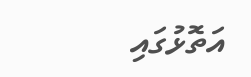އަތޮޅުގައި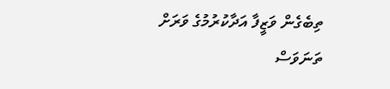ތިބެގެން ވަޒީފާ އަދާކުރުމުގެ ވަރަށް ތަނަވަސް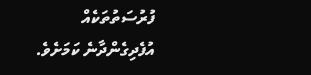ފުރުސަތުތަކެއް އުފެދިގެންދާނެ ކަމަށެވެ.